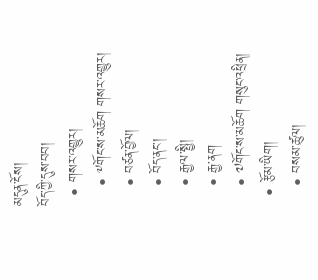མདུན་ངོས།
བོད་ཀྱི་དུས་བབ།
  • གསར་འགྱུར།
    • ༸གོང་ས་མཆོག གསར་འགྱུར།
    • བཙན་བྱོལ།
    • བོད་ནང་།
    • རྒྱལ་སྤྱི།
    • རྒྱ་ནག
    • ༧གོང་ས་མཆོག གསུང་འཕྲིན།
  • རྩོམ་ཡིག།
    • བསམ་ཚུལ།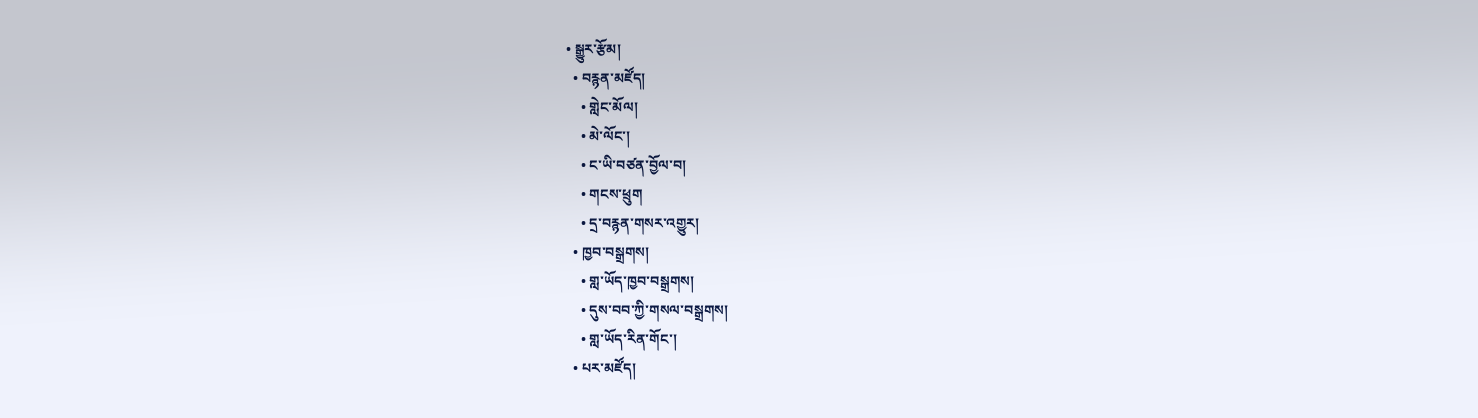• སྒྱུར་རྩོམ།
  • བརྙན་མཛོད།
    • གླེང་མོལ།
    • མེ་ལོང་།
    • ང་ཡི་བཙན་བྱོལ་བ།
    • གངས་ཕྲུག
    • དྲ་བརྙན་གསར་འགྱུར།
  • ཁྱབ་བསྒྲགས།
    • གླ་ཡོད་ཁྱབ་བསྒྲགས།
    • དུས་བབ་ཀྱི་གསལ་བསྒྲགས།
    • གླ་ཡོད་རིན་གོང་།
  • པར་མཛོད།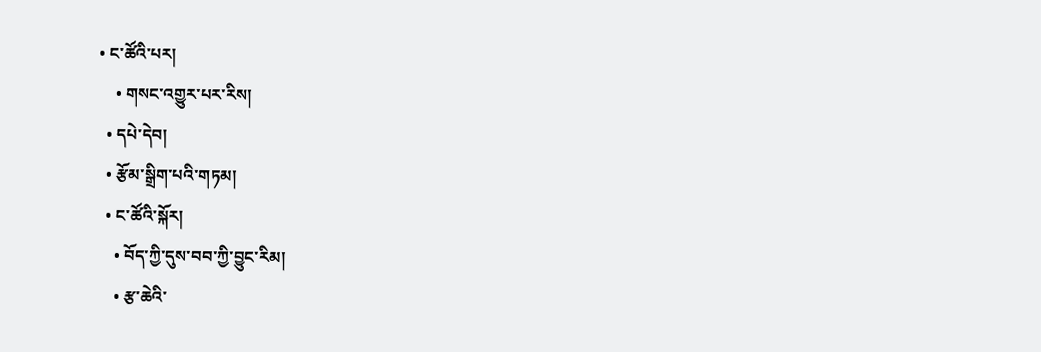• ང་ཚོའི་པར།
    • གསང་འགྱུར་པར་རིས།
  • དཔེ་དེབ།
  • རྩོམ་སྒྲིག་པའི་གཏམ།
  • ང་ཚོའི་སྐོར།
    • བོད་ཀྱི་དུས་བབ་ཀྱི་བྱུང་རིམ།
    • རྩ་ཆེའི་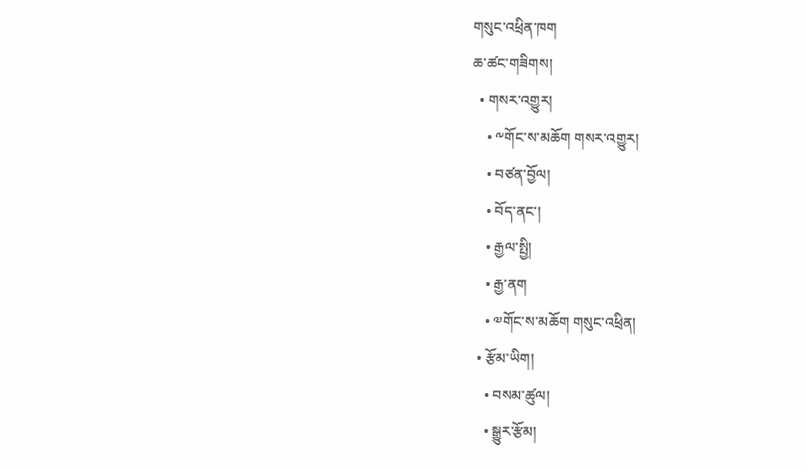གསུང་འཕྲིན་ཁག
ཆ་ཚང་གཟིགས།
  • གསར་འགྱུར།
    • ༸གོང་ས་མཆོག གསར་འགྱུར།
    • བཙན་བྱོལ།
    • བོད་ནང་།
    • རྒྱལ་སྤྱི།
    • རྒྱ་ནག
    • ༧གོང་ས་མཆོག གསུང་འཕྲིན།
  • རྩོམ་ཡིག།
    • བསམ་ཚུལ།
    • སྒྱུར་རྩོམ།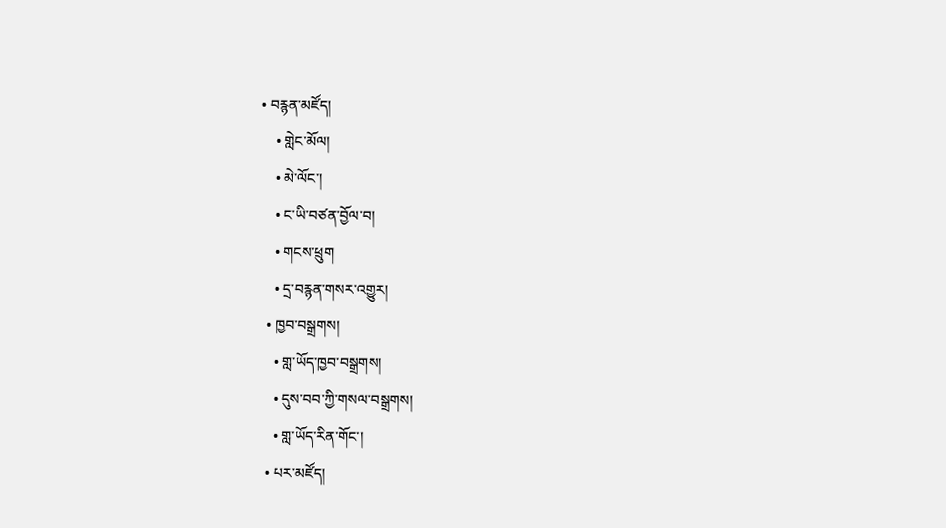• བརྙན་མཛོད།
    • གླེང་མོལ།
    • མེ་ལོང་།
    • ང་ཡི་བཙན་བྱོལ་བ།
    • གངས་ཕྲུག
    • དྲ་བརྙན་གསར་འགྱུར།
  • ཁྱབ་བསྒྲགས།
    • གླ་ཡོད་ཁྱབ་བསྒྲགས།
    • དུས་བབ་ཀྱི་གསལ་བསྒྲགས།
    • གླ་ཡོད་རིན་གོང་།
  • པར་མཛོད།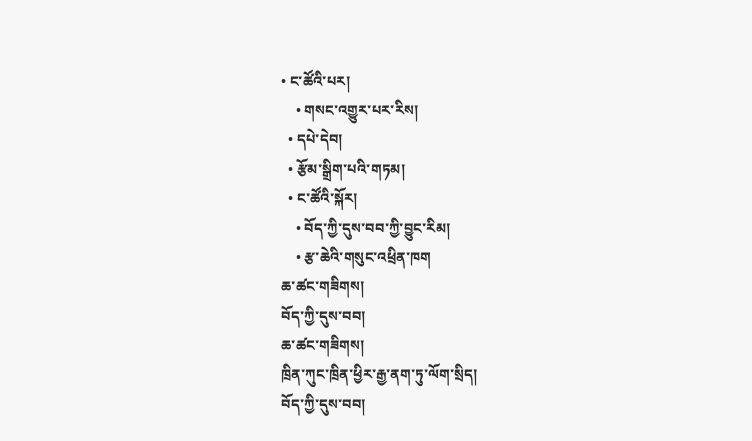• ང་ཚོའི་པར།
    • གསང་འགྱུར་པར་རིས།
  • དཔེ་དེབ།
  • རྩོམ་སྒྲིག་པའི་གཏམ།
  • ང་ཚོའི་སྐོར།
    • བོད་ཀྱི་དུས་བབ་ཀྱི་བྱུང་རིམ།
    • རྩ་ཆེའི་གསུང་འཕྲིན་ཁག
ཆ་ཚང་གཟིགས།
བོད་ཀྱི་དུས་བབ།
ཆ་ཚང་གཟིགས།
ཁྲིན་ཀུང་ཁྲིན་ཕྱིར་རྒྱ་ནག་ཏུ་ལོག་སྲིད།
བོད་ཀྱི་དུས་བབ།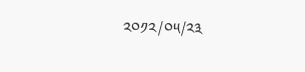༢༠༡༢/༠༥/༢༣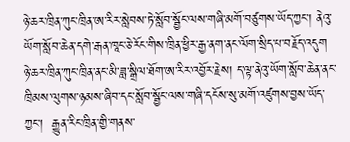ཉེ་ཆར་ཁྲིན་ཀུང་ཁྲིན་ཨ་རིར་སླེབས་ཏེ་སློབ་སྦྱོང་ལས་གཞི་མགོ་བཙུགས་ཡོད་ཀྱང་། ནེའུ་ཡོག་སློབ་ཆེན་དགེ་རྒན་ཁཱང་ཅེ་རོང་གིས་ཁྲིན་ཕྱིར་རྒྱ་ནག་ནང་ལོག་སྲིད་པ་བརྗོད་འདུག
ཉེ་ཆར་ཁྲིན་ཀུང་ཁྲིན་ནང་མི་ཟླ་སྒྲིལ་ཐོག་ཨ་རིར་འབྱོར་རྗེས། ད་ལྟ་ནེའུ་ཡོག་སློབ་ཆེན་ནང་ཁྲིམས་ལུགས་ཉམས་ཞིབ་དང་སློབ་སྦྱོང་ལས་གཞི་དངོས་སུ་མགོ་འཛུགས་བྱས་ཡོད་ཀྱང་།  རྒྱུན་རིང་ཁྲིན་གྱི་གནས་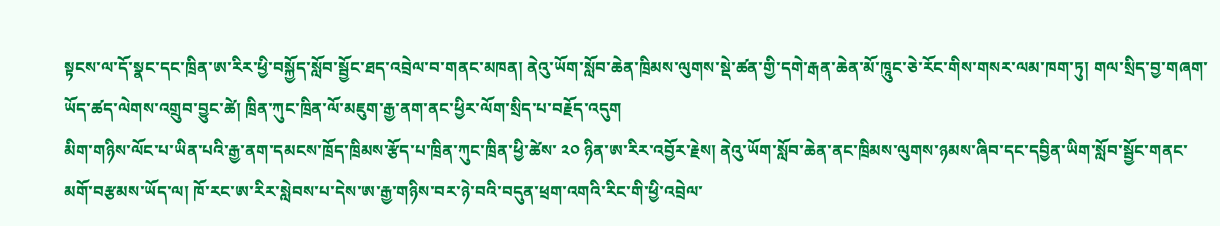སྟངས་ལ་དོ་སྣང་དང་ཁྲིན་ཨ་རིར་ཕྱི་བསྐྱོད་སློབ་སྦྱོང་ཐད་འབྲེལ་བ་གནང་མཁན། ནེའུ་ཡོག་སློབ་ཆེན་ཁྲིམས་ལུགས་སྡེ་ཚན་གྱི་དགེ་རྒན་ཆེན་མོ་ཁཱུང་ཅེ་རོང་གིས་གསར་ལམ་ཁག་ཏུ། གལ་སྲིད་བྱ་གཞག་ཡོད་ཚད་ལེགས་འགྲུབ་བྱུང་ཚེ། ཁྲིན་ཀུང་ཁྲིན་ལོ་མཇུག་རྒྱ་ནག་ནང་ཕྱིར་ལོག་སྲིད་པ་བརྗོད་འདུག
མིག་གཉིས་ལོང་པ་ཡིན་པའི་རྒྱ་ནག་དམངས་ཁྲོད་ཁྲིམས་རྩོད་པ་ཁྲིན་ཀུང་ཁྲིན་ཕྱི་ཚེས་ ༢༠ ཉིན་ཨ་རིར་འབྱོར་རྗེས། ནེའུ་ཡོག་སློབ་ཆེན་ནང་ཁྲིམས་ལུགས་ཉམས་ཞིབ་དང་དབྱིན་ཡིག་སློབ་སྦྱོང་གནང་མགོ་བརྩམས་ཡོད་ལ། ཁོ་རང་ཨ་རིར་སླེབས་པ་དེས་ཨ་རྒྱ་གཉིས་བར་ཉེ་བའི་བདུན་ཕྲག་འགའི་རིང་གི་ཕྱི་འབྲེལ་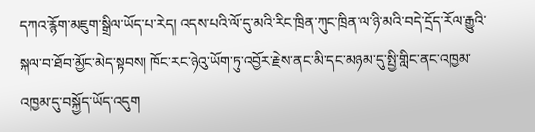དཀའ་རྙོག་མཇུག་སྒྲིལ་ཡོད་པ་རེད། འདས་པའི་ལོ་དུ་མའི་རིང་ཁྲིན་ཀུང་ཁྲིན་ལ་ཉི་མའི་བདེ་དྲོད་རོལ་རྒྱུའི་སྐལ་བ་ཐོབ་མྱོང་མེད་སྟབས། ཁོང་རང་ཉེའུ་ཡོག་ཏུ་འབྱོར་རྗེས་ནང་མི་དང་མཉམ་དུ་སྤྱི་གླིང་ནང་འཁྱམ་འཁྱམ་དུ་བསྐྱོད་ཡོད་འདུག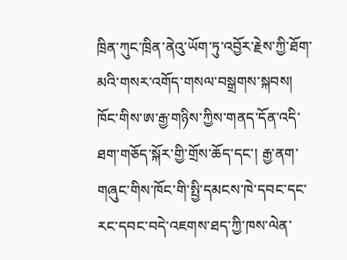ཁྲིན་ཀུང་ཁྲིན་ནེའུ་ཡོག་ཏུ་འབྱོར་རྗེས་ཀྱི་ཐོག་མའི་གསར་འགོད་གསལ་བསྒྲགས་སྐབས། ཁོང་གིས་ཨ་རྒྱ་གཉིས་ཀྱིས་གནད་དོན་འདི་ཐག་གཅོད་སྐོར་གྱི་གྲོས་ཆོད་དང་། རྒྱ་ནག་གཞུང་གིས་ཁོང་གི་སྤྱི་དམངས་ཁེ་དབང་དང་རང་དབང་བདེ་འཇགས་ཐད་ཀྱི་ཁས་ལེན་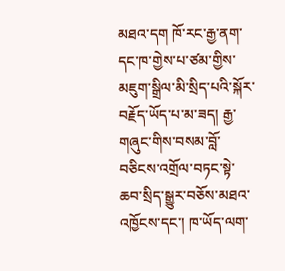མཐའ་དག ཁོ་རང་རྒྱ་ནག་དང་ཁ་གྱེས་པ་ཙམ་གྱིས་མཇུག་སྒྲིལ་མི་སྲིད་པའི་སྐོར་བརྗོད་ཡོད་པ་མ་ཟད། རྒྱ་གཞུང་གིས་བསམ་བློ་བཅིངས་འགྲོལ་བཏང་སྟེ་ཆབ་སྲིད་སྒྱུར་བཅོས་མཐའ་འཁྱོངས་དང་། ཁ་ཡོད་ལག་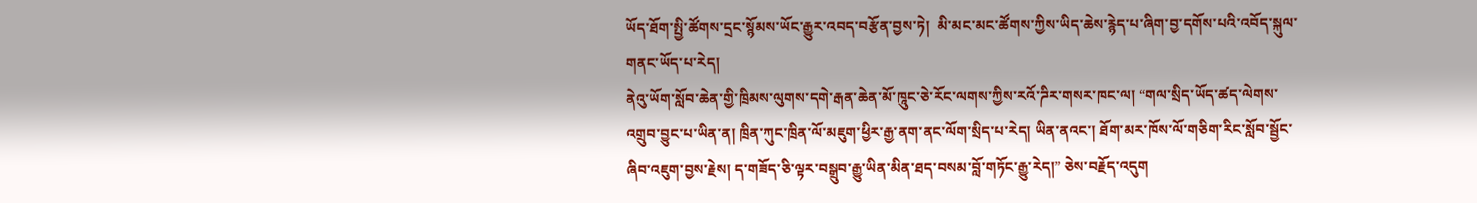ཡོད་ཐོག་སྤྱི་ཚོགས་དྲང་སྙོམས་ཡོང་རྒྱུར་འབད་བརྩོན་བྱས་ཏེ།  མི་མང་མང་ཚོགས་ཀྱིས་ཡིད་ཆེས་རྙེད་པ་ཞིག་བྱ་དགོས་པའི་འབོད་སྐུལ་གནང་ཡོད་པ་རེད།
ནེའུ་ཡོག་སློབ་ཆེན་གྱི་ཁྲིམས་ལུགས་དགེ་རྒན་ཆེན་མོ་ཁཱུང་ཅེ་རོང་ལགས་ཀྱིས་རའོ་ཌིར་གསར་ཁང་ལ། “གལ་སྲིད་ཡོད་ཚད་ལེགས་འགྲུབ་བྱུང་པ་ཡིན་ན། ཁྲིན་ཀུང་ཁྲིན་ལོ་མཇུག་ཕྱིར་རྒྱ་ནག་ནང་ལོག་སྲིད་པ་རེད། ཡིན་ནའང་། ཐོག་མར་ཁོས་ལོ་གཅིག་རིང་སློབ་སྦྱོང་ཞིབ་འཇུག་བྱས་རྗེས། ད་གཟོད་ཅི་ལྟར་བསྒྲུབ་རྒྱུ་ཡིན་མིན་ཐད་བསམ་བློ་གཏོང་རྒྱུ་རེད།” ཅེས་བརྗོད་འདུག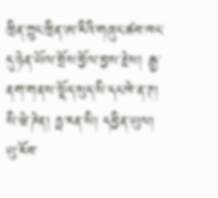ཁྲིན་ཀྲུང་ཁྲིན་ཨ་རིའི་གཞུང་ཚབ་ཁང་དུ་ཉེན་ཡོལ་བྲོས་བྱོལ་བྱས་རྗེས། རྒྱ་ནག་གནས་སྡོད་སུད་སི་དང་ཁེ་ན་ཊ། སི་ཝེ་ཌེན། ཧྥ་རན་སི། དབྱིན་ཡུལ། ཡུ་རོབ་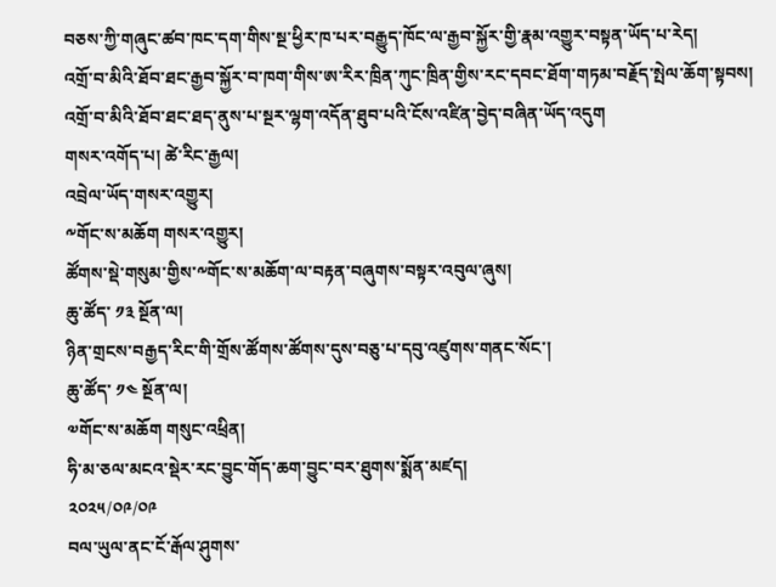བཅས་ཀྱི་གཞུང་ཚབ་ཁང་དག་གིས་སྔ་ཕྱིར་ཁ་པར་བརྒྱུད་ཁོང་ལ་རྒྱབ་སྐྱོར་གྱི་རྣམ་འགྱུར་བསྟན་ཡོད་པ་རེད།
འགྲོ་བ་མིའི་ཐོབ་ཐང་རྒྱབ་སྐྱོར་བ་ཁག་གིས་ཨ་རིར་ཁྲིན་ཀུང་ཁྲིན་གྱིས་རང་དབང་ཐོག་གཏམ་བརྗོད་སྤེལ་ཆོག་སྟབས། འགྲོ་བ་མིའི་ཐོབ་ཐང་ཐད་ནུས་པ་སྔར་ལྷག་འདོན་ཐུབ་པའི་ངོས་འཛིན་བྱེད་བཞིན་ཡོད་འདུག
གསར་འགོད་པ། ཚེ་རིང་རྒྱལ།
འབྲེལ་ཡོད་གསར་འགྱུར།
༸གོང་ས་མཆོག གསར་འགྱུར།
ཚོགས་སྡེ་གསུམ་གྱིས་༸གོང་ས་མཆོག་ལ་བརྟན་བཞུགས་བསྟར་འབུལ་ཞུས།
ཆུ་ཚོད་ ༡༣ སྔོན་ལ།
ཉིན་གྲངས་བརྒྱད་རིང་གི་གྲོས་ཚོགས་ཚོགས་དུས་བཅུ་པ་དབུ་འཛུགས་གནང་སོང་།
ཆུ་ཚོད་ ༡༤ སྔོན་ལ།
༧གོང་ས་མཆོག གསུང་འཕྲིན།
ཧི་མ་ཅལ་མངའ་སྡེར་རང་བྱུང་གོད་ཆག་བྱུང་བར་ཐུགས་སྨོན་མཛད།
༢༠༢༥/༠༩/༠༩
བལ་ཡུལ་ནང་ངོ་རྒོལ་ཤུགས་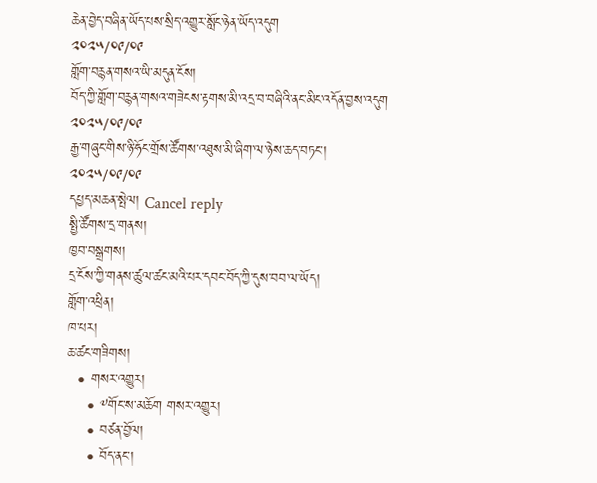ཆེན་བྱེད་བཞིན་ཡོད་པས་སྲིད་འགྱུར་སློང་ཉེན་ཡོད་འདུག
༢༠༢༥/༠༩/༠༩
གློག་བརྙན་གསའ་ཡི་མདུན་ངོས།
བོད་ཀྱི་གློག་བརྙན་གསའ་གཟེངས་རྟགས་མི་འདྲ་བ་བཞིའི་ནང་མིང་འདོན་བྱས་འདུག
༢༠༢༥/༠༩/༠༩
རྒྱ་གཞུང་གིས་ཉི་ཧོང་གྲོས་ཚོགས་འཐུས་མི་ཞིག་ལ་ཉེས་ཆད་བཏང་།
༢༠༢༥/༠༩/༠༩
དཔྱད་མཆན་སྤེལ། Cancel reply
སྤྱི་ཚོགས་དྲ་གནས།
ཁྱབ་བསྒྲགས།
དྲ་ངོས་ཀྱི་གནས་ཚུལ་ཚང་མའི་པར་དབང་བོད་ཀྱི་དུས་བབ་ལ་ཡོད།
གློག་འཕྲིན།
ཁ་པར།
ཆ་ཚང་གཟིགས།
  • གསར་འགྱུར།
    • ༸གོང་ས་མཆོག གསར་འགྱུར།
    • བཙན་བྱོལ།
    • བོད་ནང་།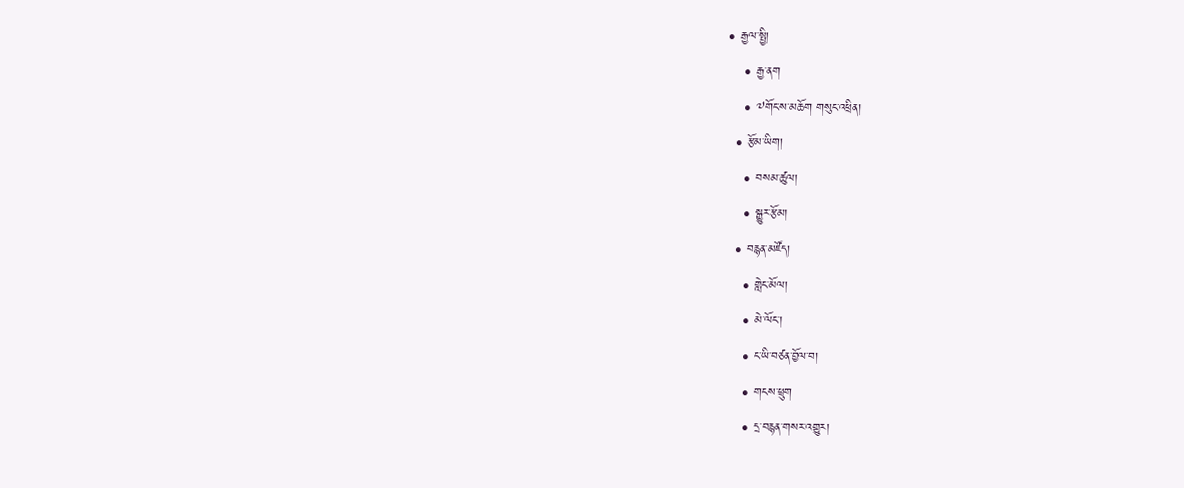• རྒྱལ་སྤྱི།
    • རྒྱ་ནག
    • ༧གོང་ས་མཆོག གསུང་འཕྲིན།
  • རྩོམ་ཡིག།
    • བསམ་ཚུལ།
    • སྒྱུར་རྩོམ།
  • བརྙན་མཛོད།
    • གླེང་མོལ།
    • མེ་ལོང་།
    • ང་ཡི་བཙན་བྱོལ་བ།
    • གངས་ཕྲུག
    • དྲ་བརྙན་གསར་འགྱུར།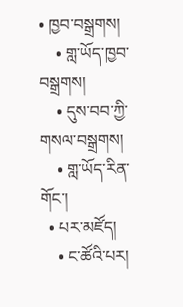• ཁྱབ་བསྒྲགས།
    • གླ་ཡོད་ཁྱབ་བསྒྲགས།
    • དུས་བབ་ཀྱི་གསལ་བསྒྲགས།
    • གླ་ཡོད་རིན་གོང་།
  • པར་མཛོད།
    • ང་ཚོའི་པར།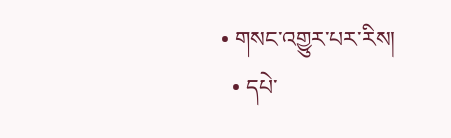• གསང་འགྱུར་པར་རིས།
  • དཔེ་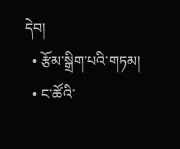དེབ།
  • རྩོམ་སྒྲིག་པའི་གཏམ།
  • ང་ཚོའི་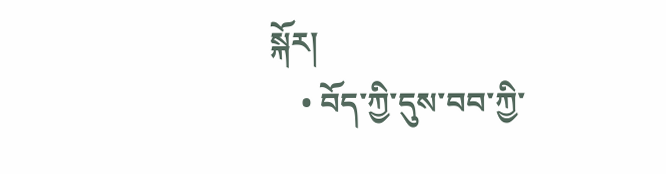སྐོར།
    • བོད་ཀྱི་དུས་བབ་ཀྱི་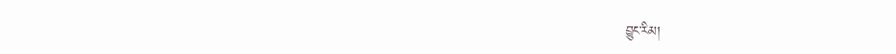བྱུང་རིམ།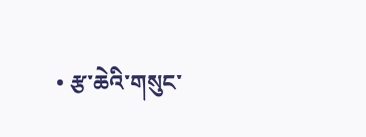• རྩ་ཆེའི་གསུང་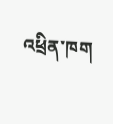འཕྲིན་ཁག